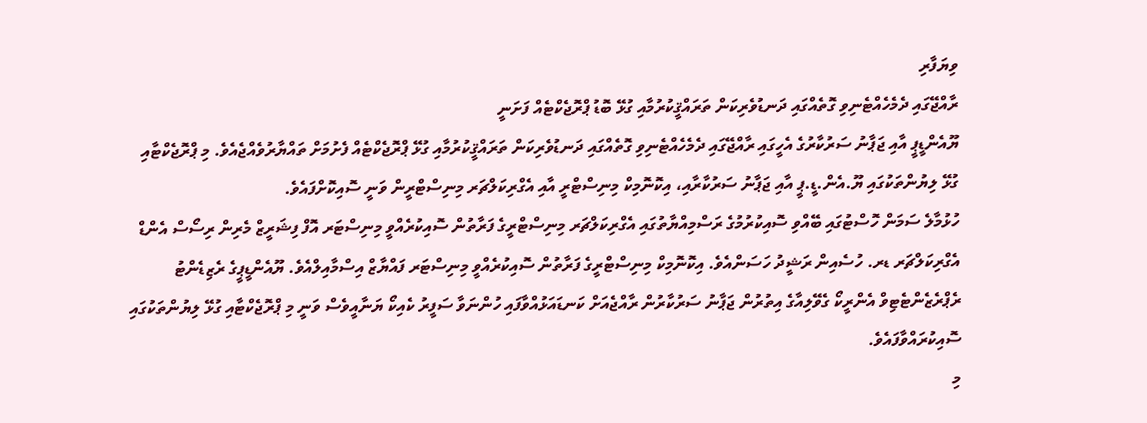ވިޔަފާރި
ރާއްޖޭގައި ދެމެހެއްޓެނިވި ގޮތެއްގައި ދަނޑުވެރިކަން ތަރައްޤީކުރުމާއި ގުޅޭ ބޮޑު ޕްރޮޖެކްޓެއް ފަށަނީ
ޔޫއެންޑީޕީ އާއި ޖަޕާނު ސަރުކާރުގެ އެހީގައި ރާއްޖޭގައި ދެމެހެއްޓެނިވި ގޮތެއްގައި ދަނޑުވެރިކަން ތަރައްޤީކުރުމާއި ގުޅޭ ޕްރޮޖެކްޓެއް ފެށުމަށް ތައްޔާރުވެއްޖެއެވެ. މި ޕްރޮޖެކްޓާއި ގުޅޭ ލިޔުންތަކުގައި ޔޫ.އެން.ޑީ.ޕީ އާއި ޖަޕާނު ސަރުކާރާއި، އިކޮނޮމިކް މިނިސްޓްރީ އާއި އެގްރިކަލްޗަރ މިނިސްޓްރީން ވަނީ ސޮއިކޮށްފައެވެ.
ހުޅުމާލެ ސަމަން ހޮސްޓުގައި ބޭއްވި ސޮއިކުރުމުގެ ރަސްމިއްޔާތުގައި އެގްރިކަލްޗަރ މިނިސްޓްރީގެ ފަރާތުން ސޮއިކުރެއްވީ މިނިސްޓަރ އޮފް ފިޝަރީޒް މެރިން ރިސޯސް އެންޑް އެގްރިކަލްޗަރ ޑރ. ހުސެއިން ރަޝީދު ހަސަންއެވެ. އިކޮނޮމިކް މިނިސްޓްރީގެ ފަރާތުން ސޮއިކުރެއްވީ މިނިސްޓަރ ފައްޔާޒް އިސްމާއިލްއެވެ. ޔޫއެންޑީޕީގެ ރެޒިޑެންޓު ރެޕްރެޒެންޓެޓިވް އެންރީކޯ ގެވޭލިއާގެ އިތުރުން ޖަޕާނު ސަރުކާރުން ރާއްޖެއަށް ކަނޑައަޅުއްވާފައި ހުންނަވާ ސަފީރު ކެއިކޯ ޔަނާއީވެސް ވަނީ މި ޕްރޮޖެކްޓާއި ގުޅޭ ލިޔުންތަކުގައި ސޮއިކުރައްވާފައެވެ.
މި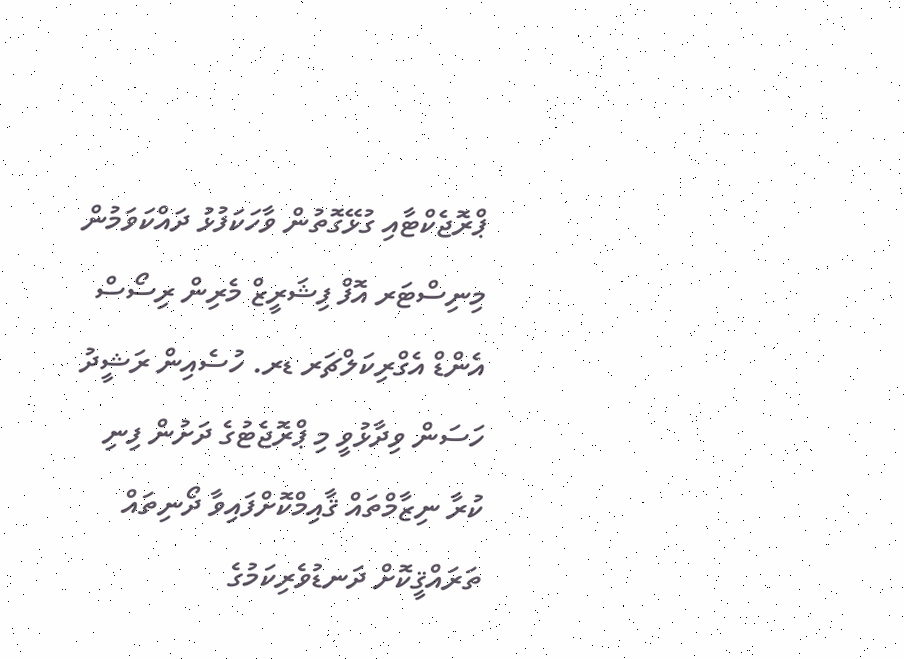ޕްރޮޖެކްޓާއި ގުޅޭގޮތުން ވާހަކަފުޅު ދައްކަވަމުން މިނިސްޓަރ އޮފް ފިޝަރީޒް މެރިން ރިސޯސް އެންޑް އެގްރިކަލްޗަރ ޑރ. ހުސެއިން ރަޝީދު ހަސަން ވިދާޅުވީ މި ޕްރޮޖެޓުގެ ދަށުން ފިނި ކުރާ ނިޒާމްތައް ޤާއިމްކޮށްފައިވާ ދޯނިތައް ތަރައްޤީކޮށް ދަނޑުވެރިކަމުގެ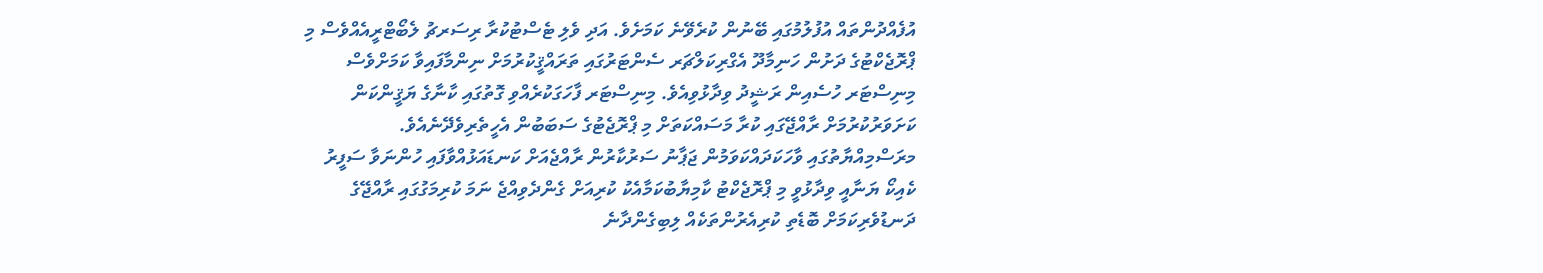އުފެއްދުންތައް އުފުލުމުގައި ބޭނުން ކުރެވޭނެ ކަމަށެވެ. އަދި ވެލި ޓެސްޓުކުރާ ރިސަރޗު ލެބޯޓްރީއެއްވެސް މި ޕްރޮޖެކްޓުގެ ދަށުން ހަނިމާދޫ އެގްރިކަލްޗަރ ސެންޓަރުގައި ތަރައްޤީކުރުމަށް ނިންމާފައިވާ ކަމަށްވެސް މިނިސްޓަރ ހުސެއިން ރަޝީދު ވިދާޅުވިއެވެ. މިނިސްޓަރ ފާހަގަކުރެއްވި ގޮތުގައި ކާނާގެ ޔަޤީންކަން ކަށަވަރުކުރުމަށް ރާއްޖޭގައި ކުރާ މަސައްކަތަށް މި ޕްރޮޖެޓުގެ ސަބަބުން އެހީތެރިވެދޭނެއެވެ.
މރަސްމިއްޔާތުގައި ވާހަކަދައްކަވަމުން ޖަޕާނު ސަރުކާރުން ރާއްޖެއަށް ކަނޑައަޅުއްވާފައި ހުންނަވާ ސަފީރު ކެއިކޯ ޔަނާއީ ވިދާޅުވީ މި ޕްރޮޖެކްޓު ކާމިޔާބުކަމާއެކު ކުރިއަށް ގެންދެވިއްޖެ ނަމަ ކުރިމަގުގައި ރާއްޖޭގެ ދަނޑުވެރިކަމަށް ބޮޑެތި ކުރިއެރުންތަކެއް ލިބިގެންދާނެ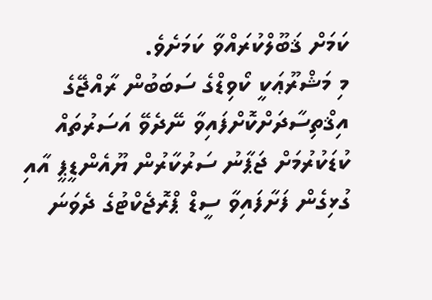ކަމަށް ޤަބޫލްކުރައްވާ ކަމަށެވެ.
މި މަޝްރޫޢަކީ ކޯވިޑްގެ ސަބަބުން ރާއްޖޭގެ އިޤްތިސާދަށްކޮށްފައިވާ ނޭދެވޭ އަސަރުތައް ކުޑަކުރުމަށް ޖަޕާނު ސަރުކާރުން ޔޫއެންޑީޕީ އާއި ގުޅިގެން ފަށާފައިވާ ސީޑް ޕްރޮޖެކްޓުގެ ދެވަނަ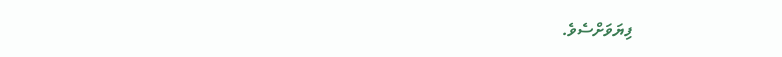ފިޔަވަށްސެވެ.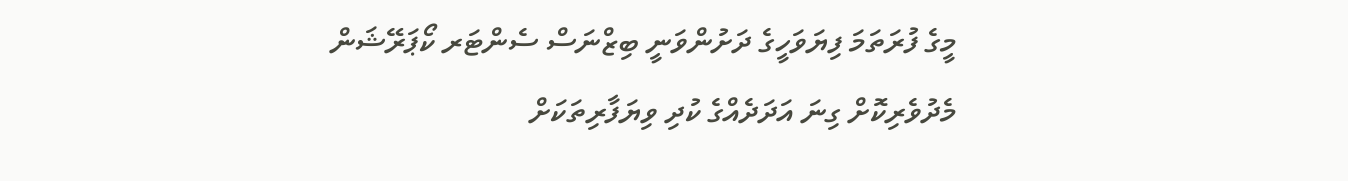މީގެ ފުރަތަމަ ފިޔަވަހީގެ ދަށުންވަނީ ބިޒްނަސް ސެންޓަރ ކޯޕަރޭޝަން މެދުވެރިކޮށް ގިނަ އަދަދެއްގެ ކުދި ވިޔަފާރިތަކަށް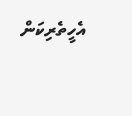އެހީތެރިކަން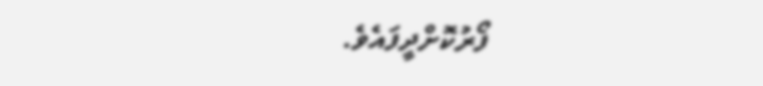ފޯރުކޮށްދީފައެވެ.